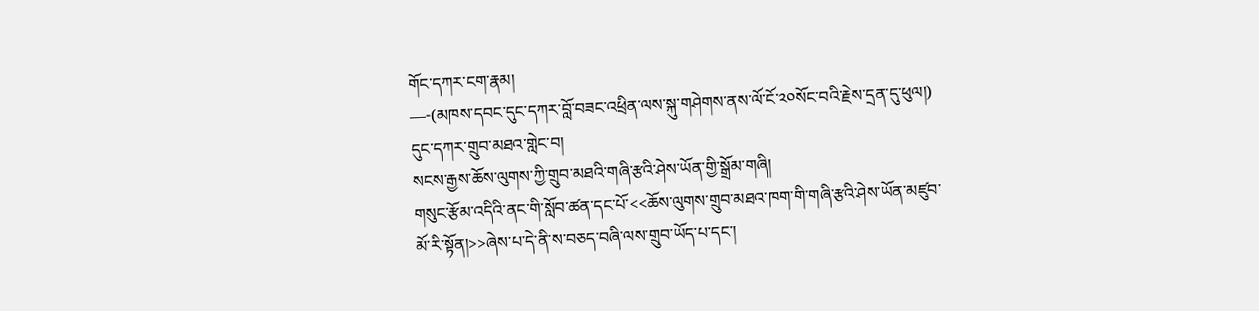གོང་དཀར་ངག་རྣམ།
—-(མཁས་དབང་དུང་དཀར་བློ་བཟང་འཕྲིན་ལས་སྐུ་གཤེགས་ནས་ལོ་ངོ་༢༠སོང་བའི་རྗེས་དྲན་དུ་ཕུལ།)
དུང་དཀར་གྲུབ་མཐའ་གླེང་བ།
སངས་རྒྱས་ཆོས་ལུགས་ཀྱི་གྲུབ་མཐའི་གཞི་རྩའི་ཤེས་ཡོན་གྱི་སྒྲོམ་གཞི།
གསུང་རྩོམ་འདིའི་ནང་གི་སློབ་ཚན་དང་པོ་<<ཆོས་ལུགས་གྲུབ་མཐའ་ཁག་གི་གཞི་རྩའི་ཤེས་ཡོན་མཛུབ་མོ་རི་སྟོན།>>ཞེས་པ་དེ་ནི་ས་བཅད་བཞི་ལས་གྲུབ་ཡོད་པ་དང་།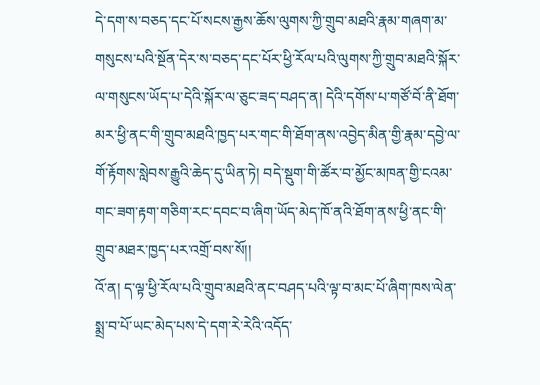དེ་དག་ས་བཅད་དང་པོ་སངས་རྒྱས་ཆོས་ལུགས་ཀྱི་གྲུབ་མཐའི་རྣམ་གཞག་མ་གསུངས་པའི་སྔོན་དེར་ས་བཅད་དང་པོར་ཕྱི་རོལ་པའི་ལུགས་ཀྱི་གྲུབ་མཐའི་སྐོར་ལ་གསུངས་ཡོད་པ་དེའི་སྐོར་ལ་ཅུང་ཟད་བཤད་ན། དེའི་དགོས་པ་གཙོ་བོ་ནི་ཐོག་མར་ཕྱི་ནང་གི་གྲུབ་མཐའི་ཁྱད་པར་གང་གི་ཐོག་ནས་འབྱེད་མིན་གྱི་རྣམ་དབྱེ་ལ་གོ་རྟོགས་སླེབས་རྒྱུའི་ཆེད་དུ་ཡིན་ཏེ། བདེ་སྡུག་གི་ཚོར་བ་མྱོང་མཁན་གྱི་ངའམ་གང་ཟག་རྟག་གཅིག་རང་དབང་བ་ཞིག་ཡོད་མེད་ཁོ་ནའི་ཐོག་ནས་ཕྱི་ནང་གི་གྲུབ་མཐར་ཁྱད་པར་འགྲོ་བས་སོ།།
འོ་ན། ད་ལྟ་ཕྱི་རོལ་པའི་གྲུབ་མཐའི་ནང་བཤད་པའི་ལྟ་བ་མང་པོ་ཞིག་ཁས་ལེན་སྨྲ་བ་པོ་ཡང་མེད་པས་དེ་དག་རེ་རེའི་འདོད་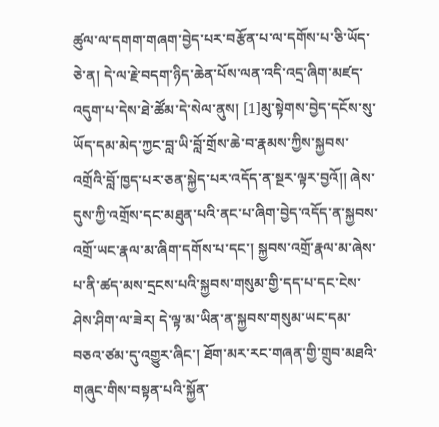ཚུལ་ལ་དགག་གཞག་བྱེད་པར་བརྩོན་པ་ལ་དགོས་པ་ཅི་ཡོད་ཅེ་ན། དེ་ལ་རྗེ་བདག་ཉིད་ཆེན་པོས་ལན་འདི་འདྲ་ཞིག་མཛད་འདུག་པ་དེས་ཐེ་ཚོམ་དེ་སེལ་ནུས། [1]མུ་སྟེགས་བྱེད་དངོས་སུ་ཡོད་དམ་མེད་ཀྱང་བླ་ཡི་བློ་གྲོས་ཆེ་བ་རྣམས་ཀྱིས་སྐྱབས་འགྲོའི་བློ་ཁྱད་པར་ཅན་སྐྱེད་པར་འདོད་ན་སྔར་ལྟར་བྱའོ།། ཞེས་དུས་ཀྱི་འགྲོས་དང་མཐུན་པའི་ནང་པ་ཞིག་བྱེད་འདོད་ན་སྐྱབས་འགྲོ་ཡང་རྣལ་མ་ཞིག་དགོས་པ་དང་། སྐྱབས་འགྲོ་རྣལ་མ་ཞེས་པ་ནི་ཚད་མས་དྲངས་པའི་སྐྱབས་གསུམ་གྱི་དད་པ་དང་ངེས་ཤེས་ཤིག་ལ་ཟེར། དེ་ལྟ་མ་ཡིན་ན་སྐྱབས་གསུམ་ཡང་དམ་བཅའ་ཙམ་དུ་འགྱུར་ཞིང་། ཐོག་མར་རང་གཞན་གྱི་གྲུབ་མཐའི་གཞུང་གིས་བསྟན་པའི་སྐྱོན་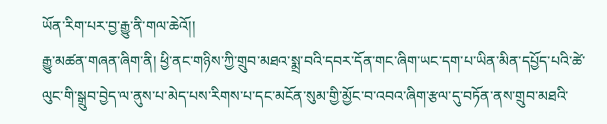ཡོན་རིག་པར་བྱ་རྒྱུ་ནི་གལ་ཆེའོ།།
རྒྱུ་མཚན་གཞན་ཞིག་ནི། ཕྱི་ནང་གཉིས་ཀྱི་གྲུབ་མཐའ་སྨྲ་བའི་དབར་དོན་གང་ཞིག་ཡང་དག་པ་ཡིན་མིན་དཔྱོད་པའི་ཚེ་ལུང་གི་སྒྲུབ་བྱེད་ལ་ནུས་པ་མེད་པས་རིགས་པ་དང་མངོན་སུམ་གྱི་མྱོང་བ་འབའ་ཞིག་རྩལ་དུ་བཏོན་ནས་གྲུབ་མཐའི་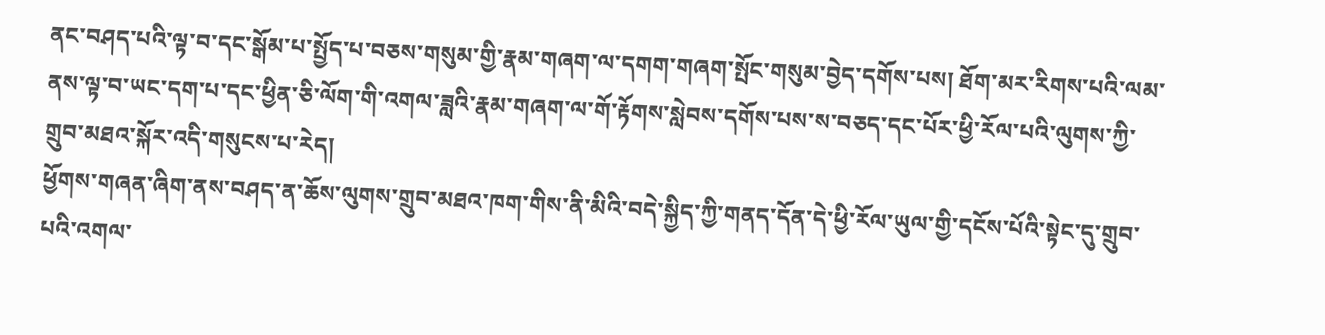ནང་བཤད་པའི་ལྟ་བ་དང་སྒོམ་པ་སྤྱོད་པ་བཅས་གསུམ་གྱི་རྣམ་གཞག་ལ་དགག་གཞག་སྤོང་གསུམ་བྱེད་དགོས་པས། ཐོག་མར་རིགས་པའི་ལམ་ནས་ལྟ་བ་ཡང་དག་པ་དང་ཕྱིན་ཅི་ལོག་གི་འགལ་ཟླའི་རྣམ་གཞག་ལ་གོ་རྟོགས་སླེབས་དགོས་པས་ས་བཅད་དང་པོར་ཕྱི་རོལ་པའི་ལུགས་ཀྱི་གྲུབ་མཐའ་སྐོར་འདི་གསུངས་པ་རེད།
ཕྱོགས་གཞན་ཞིག་ནས་བཤད་ན་ཆོས་ལུགས་གྲུབ་མཐའ་ཁག་གིས་ནི་མིའི་བདེ་སྐྱིད་ཀྱི་གནད་དོན་དེ་ཕྱི་རོལ་ཡུལ་གྱི་དངོས་པོའི་སྟེང་དུ་གྲུབ་པའི་འགལ་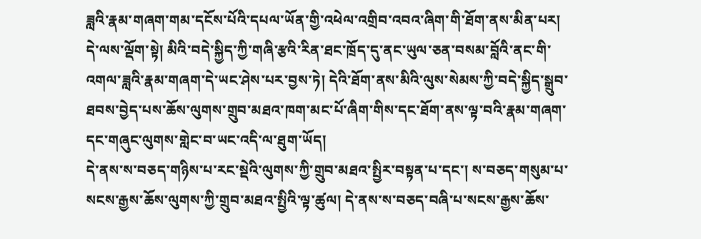ཟླའི་རྣམ་གཞག་གམ་དངོས་པོའི་དཔལ་ཡོན་གྱི་འཕེལ་འགྲིབ་འབའ་ཞིག་གི་ཐོག་ནས་མིན་པར། དེ་ལས་ལྡོག་སྟེ། མིའི་བདེ་སྐྱིད་ཀྱི་གཞི་རྩའི་རིན་ཐང་ཁྲོད་དུ་ནང་ཡུལ་ཅན་བསམ་བློའི་ནང་གི་འགལ་ཟླའི་རྣམ་གཞག་དེ་ཡང་ཤེས་པར་བྱས་ཏེ། དེའི་ཐོག་ནས་མིའི་ལུས་སེམས་ཀྱི་བདེ་སྐྱིད་སྒྲུབ་ཐབས་བྱེད་པས་ཆོས་ལུགས་གྲུབ་མཐའ་ཁག་མང་པོ་ཞིག་གིས་དང་ཐོག་ནས་ལྟ་བའི་རྣམ་གཞག་དང་གཞུང་ལུགས་གླེང་བ་ཡང་འདི་ལ་ཐུག་ཡོད།
དེ་ནས་ས་བཅད་གཉིས་པ་རང་སྡེའི་ལུགས་ཀྱི་གྲུབ་མཐའ་སྤྱིར་བསྟན་པ་དང་། ས་བཅད་གསུམ་པ་སངས་རྒྱས་ཆོས་ལུགས་ཀྱི་གྲུབ་མཐའ་སྤྱིའི་ལྟ་ཚུལ། དེ་ནས་ས་བཅད་བཞི་པ་སངས་རྒྱས་ཆོས་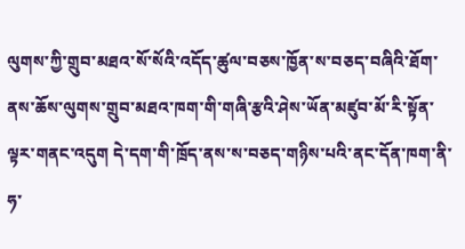ལུགས་ཀྱི་གྲུབ་མཐའ་སོ་སོའི་འདོད་ཚུལ་བཅས་ཁྱོན་ས་བཅད་བཞིའི་ཐོག་ནས་ཆོས་ལུགས་གྲུབ་མཐའ་ཁག་གི་གཞི་རྩའི་ཤེས་ཡོན་མཛུབ་མོ་རི་སྟོན་ལྟར་གནང་འདུག དེ་དག་གི་ཁྲོད་ནས་ས་བཅད་གཉིས་པའི་ནང་དོན་ཁག་ནི་ཧ་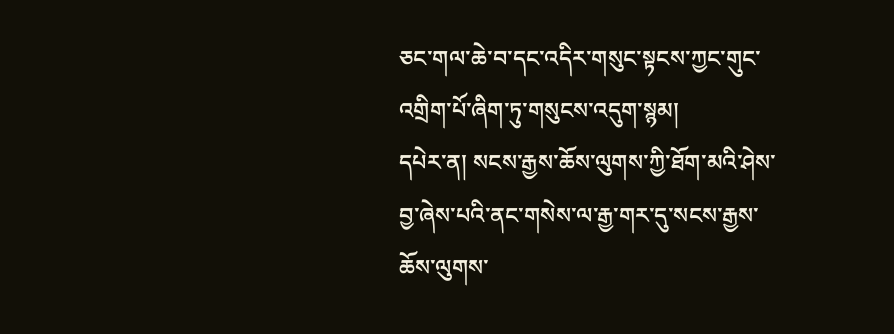ཅང་གལ་ཆེ་བ་དང་འདིར་གསུང་སྟངས་ཀྱང་གུང་འགྲིག་པོ་ཞིག་ཏུ་གསུངས་འདུག་སྙམ།
དཔེར་ན། སངས་རྒྱས་ཆོས་ལུགས་ཀྱི་ཐོག་མའི་ཤེས་བྱ་ཞེས་པའི་ནང་གསེས་ལ་རྒྱ་གར་དུ་སངས་རྒྱས་ཆོས་ལུགས་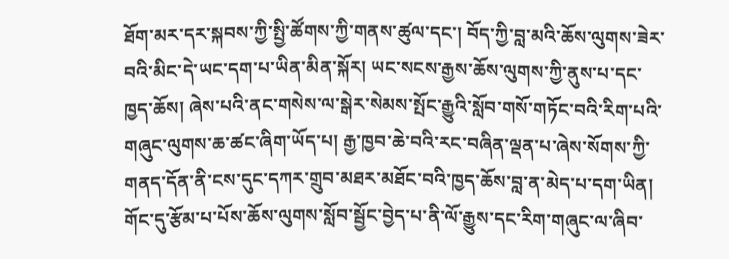ཐོག་མར་དར་སྐབས་ཀྱི་སྤྱི་ཚོགས་ཀྱི་གནས་ཚུལ་དང་། བོད་ཀྱི་བླ་མའི་ཆོས་ལུགས་ཟེར་བའི་མིང་དེ་ཡང་དག་པ་ཡིན་མིན་སྐོར། ཡང་སངས་རྒྱས་ཆོས་ལུགས་ཀྱི་ནུས་པ་དང་ཁྱད་ཆོས། ཞེས་པའི་ནང་གསེས་ལ་སྒེར་སེམས་སྤོང་རྒྱུའི་སློབ་གསོ་གཏོང་བའི་རིག་པའི་གཞུང་ལུགས་ཆ་ཚང་ཞིག་ཡོད་པ། རྒྱ་ཁྱབ་ཆེ་བའི་རང་བཞིན་ལྡན་པ་ཞེས་སོགས་ཀྱི་གནད་དོན་ནི་ངས་དུང་དཀར་གྲུབ་མཐར་མཐོང་བའི་ཁྱད་ཆོས་བླ་ན་མེད་པ་དག་ཡིན།
གོང་དུ་རྩོམ་པ་པོས་ཆོས་ལུགས་སློབ་སྦྱོང་བྱེད་པ་ནི་ལོ་རྒྱུས་དང་རིག་གཞུང་ལ་ཞིབ་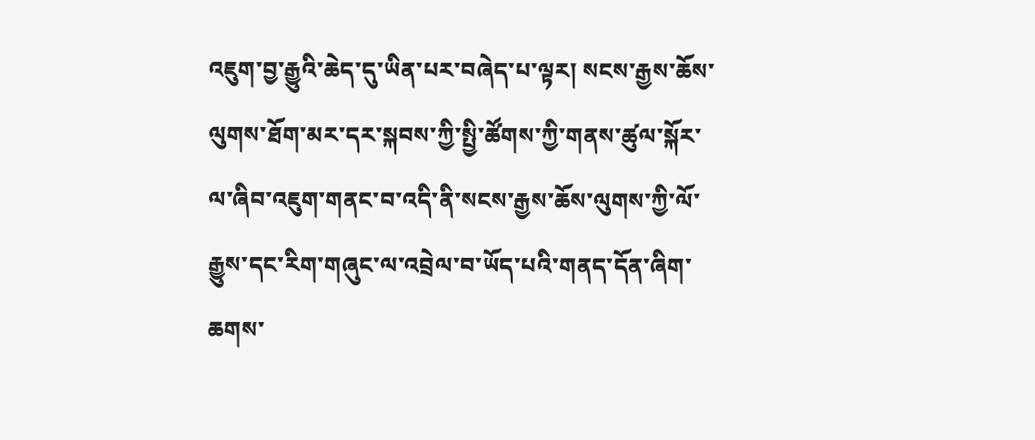འཇུག་བྱ་རྒྱུའི་ཆེད་དུ་ཡིན་པར་བཞེད་པ་ལྟར། སངས་རྒྱས་ཆོས་ལུགས་ཐོག་མར་དར་སྐབས་ཀྱི་སྤྱི་ཚོགས་ཀྱི་གནས་ཚུལ་སྐོར་ལ་ཞིབ་འཇུག་གནང་བ་འདི་ནི་སངས་རྒྱས་ཆོས་ལུགས་ཀྱི་ལོ་རྒྱུས་དང་རིག་གཞུང་ལ་འབྲེལ་བ་ཡོད་པའི་གནད་དོན་ཞིག་ཆགས་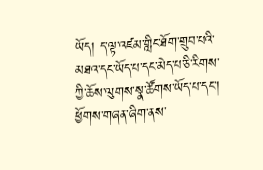ཡོད། ད་ལྟ་འཛམ་གླིང་ཐོག་གྲུབ་པའི་མཐའ་དང་ཡོད་པ་དང་མེད་པ་ཅི་རིགས་ཀྱི་ཆོས་ལུགས་སྣ་ཚོགས་ཡོད་པ་དང་། ཕྱོགས་གཞན་ཞིག་ནས་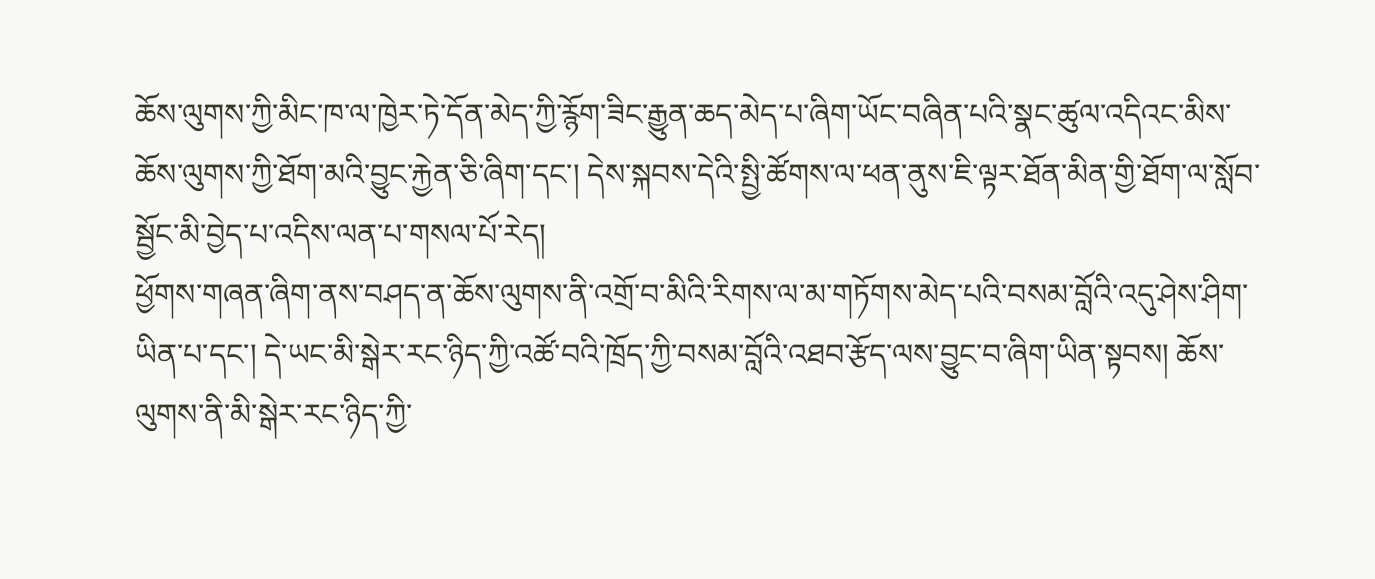ཆོས་ལུགས་ཀྱི་མིང་ཁ་ལ་ཁྱེར་ཏེ་དོན་མེད་ཀྱི་རྙོག་ཟིང་རྒྱུན་ཆད་མེད་པ་ཞིག་ཡོང་བཞིན་པའི་སྣང་ཚུལ་འདིའང་མིས་ཆོས་ལུགས་ཀྱི་ཐོག་མའི་བྱུང་རྐྱེན་ཅི་ཞིག་དང་། དེས་སྐབས་དེའི་སྤྱི་ཚོགས་ལ་ཕན་ནུས་ཇི་ལྟར་ཐོན་མིན་གྱི་ཐོག་ལ་སློབ་སྦྱོང་མི་བྱེད་པ་འདིས་ལན་པ་གསལ་པོ་རེད།
ཕྱོགས་གཞན་ཞིག་ནས་བཤད་ན་ཆོས་ལུགས་ནི་འགྲོ་བ་མིའི་རིགས་ལ་མ་གཏོགས་མེད་པའི་བསམ་བློའི་འདུ་ཤེས་ཤིག་ཡིན་པ་དང་། དེ་ཡང་མི་སྒེར་རང་ཉིད་ཀྱི་འཚོ་བའི་ཁྲོད་ཀྱི་བསམ་བློའི་འཐབ་རྩོད་ལས་བྱུང་བ་ཞིག་ཡིན་སྟབས། ཆོས་ལུགས་ནི་མི་སྒེར་རང་ཉིད་ཀྱི་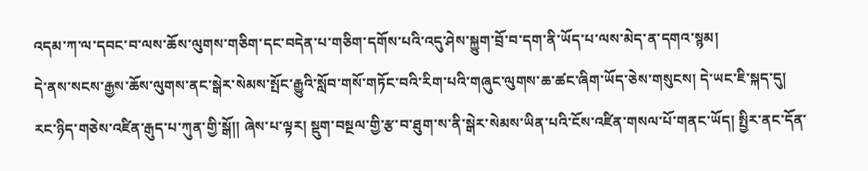འདམ་ཀ་ལ་དབང་བ་ལས་ཆོས་ལུགས་གཅིག་དང་བདེན་པ་གཅིག་དགོས་པའི་འདུ་ཤེས་སྐྱུག་བྲོ་བ་དག་ནི་ཡོད་པ་ལས་མེད་ན་དགའ་སྙམ།
དེ་ནས་སངས་རྒྱས་ཆོས་ལུགས་ནང་སྒེར་སེམས་སྤོང་རྒྱུའི་སློབ་གསོ་གཏོང་བའི་རིག་པའི་གཞུང་ལུགས་ཆ་ཚང་ཞིག་ཡོད་ཅེས་གསུངས། དེ་ཡང་ཇི་སྐད་དུ། རང་ཉིད་གཅེས་འཛིན་རྒུད་པ་ཀུན་གྱི་སྒོ།། ཞེས་པ་ལྟར། སྡུག་བསྔལ་གྱི་རྩ་བ་ཐུག་ས་ནི་སྒེར་སེམས་ཡིན་པའི་ངོས་འཛིན་གསལ་པོ་གནང་ཡོད། སྤྱིར་ནང་དོན་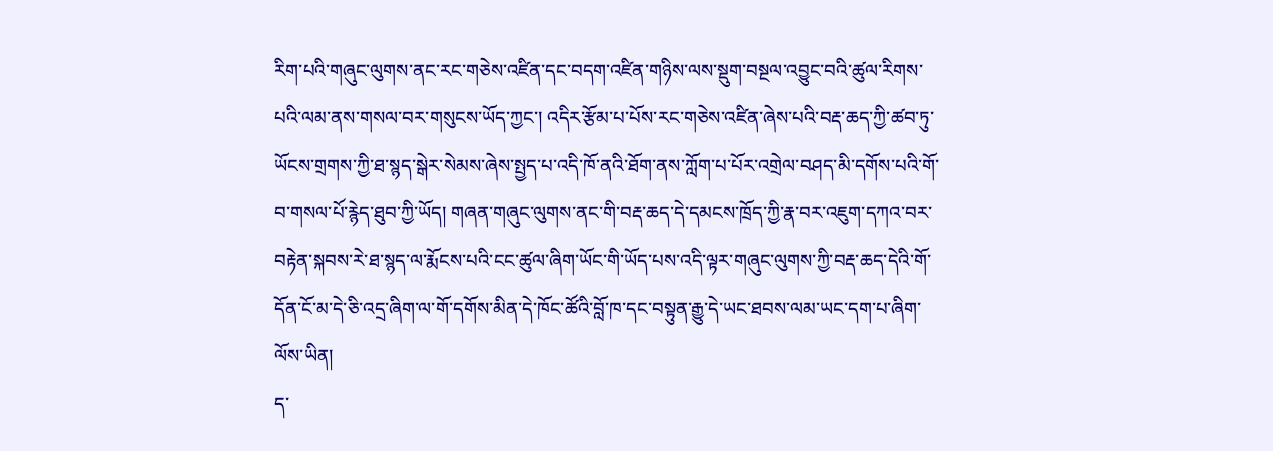རིག་པའི་གཞུང་ལུགས་ནང་རང་གཅེས་འཛིན་དང་བདག་འཛིན་གཉིས་ལས་སྡུག་བསྔལ་འབྱུང་བའི་ཚུལ་རིགས་པའི་ལམ་ནས་གསལ་བར་གསུངས་ཡོད་ཀྱང་། འདིར་རྩོམ་པ་པོས་རང་གཅེས་འཛིན་ཞེས་པའི་བརྡ་ཆད་ཀྱི་ཚབ་ཏུ་ཡོངས་གྲགས་ཀྱི་ཐ་སྙད་སྒེར་སེམས་ཞེས་སྤྱད་པ་འདི་ཁོ་ནའི་ཐོག་ནས་ཀློག་པ་པོར་འགྲེལ་བཤད་མི་དགོས་པའི་གོ་བ་གསལ་པོ་རྙེད་ཐུབ་ཀྱི་ཡོད། གཞན་གཞུང་ལུགས་ནང་གི་བརྡ་ཆད་དེ་དམངས་ཁྲོད་ཀྱི་རྣ་བར་འཇུག་དཀའ་བར་བརྟེན་སྐབས་རེ་ཐ་སྙད་ལ་རྨོངས་པའི་ངང་ཚུལ་ཞིག་ཡོང་གི་ཡོད་པས་འདི་ལྟར་གཞུང་ལུགས་ཀྱི་བརྡ་ཆད་དེའི་གོ་དོན་ངོ་མ་དེ་ཅི་འདྲ་ཞིག་ལ་གོ་དགོས་མིན་དེ་ཁོང་ཚོའི་བློ་ཁ་དང་བསྟུན་རྒྱུ་དེ་ཡང་ཐབས་ལམ་ཡང་དག་པ་ཞིག་ལོས་ཡིན།
ད་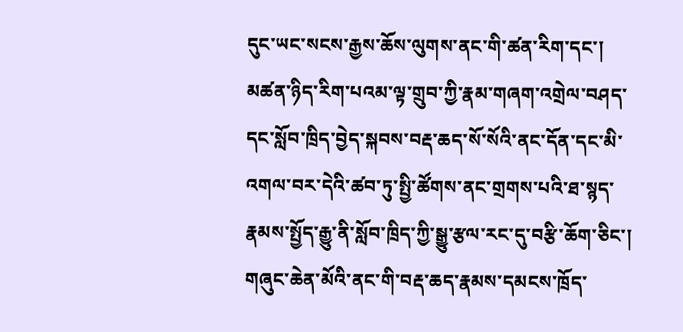དུང་ཡང་སངས་རྒྱས་ཆོས་ལུགས་ནང་གི་ཚན་རིག་དང་། མཚན་ཉིད་རིག་པའམ་ལྟ་གྲུབ་ཀྱི་རྣམ་གཞག་འགྲེལ་བཤད་དང་སློབ་ཁྲིད་བྱེད་སྐབས་བརྡ་ཆད་སོ་སོའི་ནང་དོན་དང་མི་འགལ་བར་དེའི་ཚབ་ཏུ་སྤྱི་ཚོགས་ནང་གྲགས་པའི་ཐ་སྙད་རྣམས་སྤྱོད་རྒྱུ་ནི་སློབ་ཁྲིད་ཀྱི་སྒྱུ་རྩལ་རང་དུ་བརྩི་ཆོག་ཅིང་། གཞུང་ཆེན་མོའི་ནང་གི་བརྡ་ཆད་རྣམས་དམངས་ཁྲོད་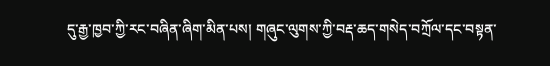དུ་རྒྱ་ཁྱབ་ཀྱི་རང་བཞིན་ཞིག་མིན་པས། གཞུང་ལུགས་ཀྱི་བརྡ་ཆད་གསེད་བཀྲོལ་དང་བསྟན་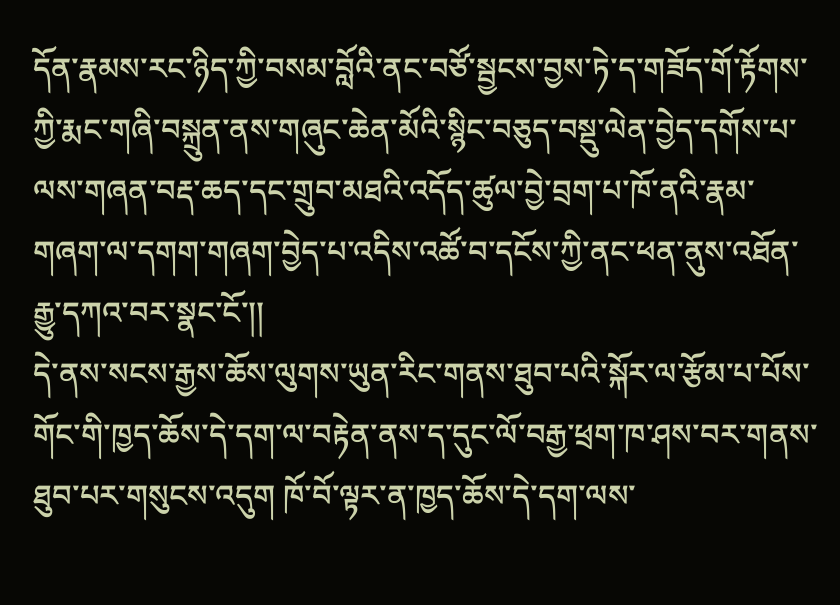དོན་རྣམས་རང་ཉིད་ཀྱི་བསམ་བློའི་ནང་བཙོ་སྦྱངས་བྱས་ཏེ་ད་གཟོད་གོ་རྟོགས་ཀྱི་རྨང་གཞི་བསྐྲུན་ནས་གཞུང་ཆེན་མོའི་སྙིང་བཅུད་བསྡུ་ལེན་བྱེད་དགོས་པ་ལས་གཞན་བརྡ་ཆད་དང་གྲུབ་མཐའི་འདོད་ཚུལ་བྱེ་བྲག་པ་ཁོ་ནའི་རྣམ་གཞག་ལ་དགག་གཞག་བྱེད་པ་འདིས་འཚོ་བ་དངོས་ཀྱི་ནང་ཕན་ནུས་འཐོན་རྒྱུ་དཀའ་བར་སྣང་ངོ་།།
དེ་ནས་སངས་རྒྱས་ཆོས་ལུགས་ཡུན་རིང་གནས་ཐུབ་པའི་སྐོར་ལ་རྩོམ་པ་པོས་གོང་གི་ཁྱད་ཆོས་དེ་དག་ལ་བརྟེན་ནས་ད་དུང་ལོ་བརྒྱ་ཕྲག་ཁ་ཤས་བར་གནས་ཐུབ་པར་གསུངས་འདུག ཁོ་བོ་ལྟར་ན་ཁྱད་ཆོས་དེ་དག་ལས་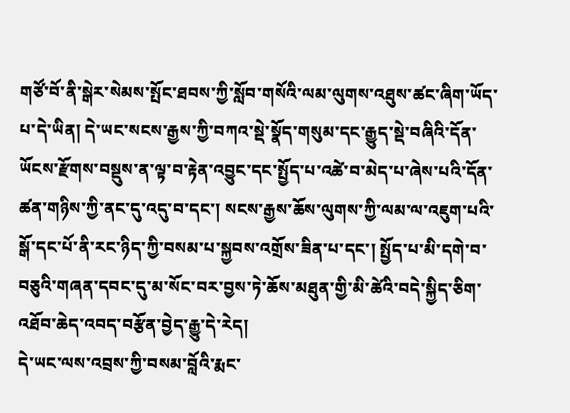གཙོ་བོ་ནི་སྒེར་སེམས་སྤོང་ཐབས་ཀྱི་སློབ་གསོའི་ལམ་ལུགས་འཐུས་ཚང་ཞིག་ཡོད་པ་དེ་ཡིན། དེ་ཡང་སངས་རྒྱས་ཀྱི་བཀའ་སྡེ་སྣོད་གསུམ་དང་རྒྱུད་སྡེ་བཞིའི་དོན་ཡོངས་རྫོགས་བསྡུས་ན་ལྟ་བ་རྟེན་འབྱུང་དང་སྤྱོད་པ་འཚེ་བ་མེད་པ་ཞེས་པའི་དོན་ཚན་གཉིས་ཀྱི་ནང་དུ་འདུ་བ་དང་། སངས་རྒྱས་ཆོས་ལུགས་ཀྱི་ལམ་ལ་འཇུག་པའི་སྒོ་དང་པོ་ནི་རང་ཉིད་ཀྱི་བསམ་པ་སྐྱབས་འགྲོས་ཟིན་པ་དང་། སྤྱོད་པ་མི་དགེ་བ་བཅུའི་གཞན་དབང་དུ་མ་སོང་བར་བྱས་ཏེ་ཆོས་མཐུན་གྱི་མི་ཚེའི་བདེ་སྐྱིད་ཅིག་འཐོབ་ཆེད་འབད་བརྩོན་བྱེད་རྒྱུ་དེ་རེད།
དེ་ཡང་ལས་འབྲས་ཀྱི་བསམ་བློའི་རྨང་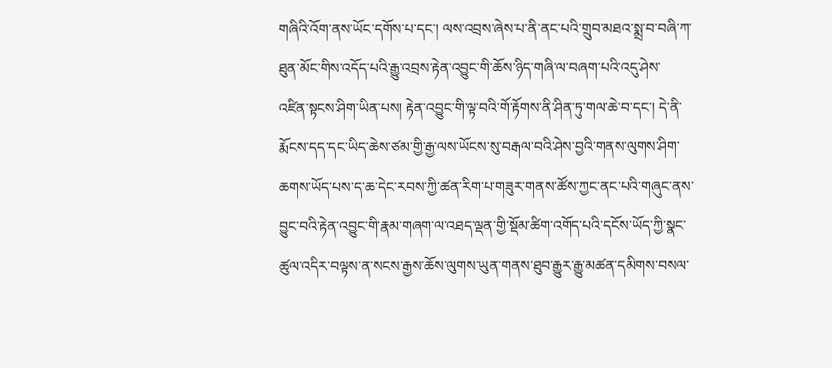གཞིའི་འོག་ནས་ཡོང་དགོས་པ་དང་། ལས་འབྲས་ཞེས་པ་ནི་ནང་པའི་གྲུབ་མཐའ་སྨྲ་བ་བཞི་ཀ་ཐུན་མོང་གིས་འདོད་པའི་རྒྱུ་འབྲས་རྟེན་འབྱུང་གི་ཆོས་ཉིད་གཞི་ལ་བཞག་པའི་འདུ་ཤེས་འཛིན་སྟངས་ཤིག་ཡིན་པས། རྟེན་འབྱུང་གི་ལྟ་བའི་གོ་རྟོགས་ནི་ཤིན་ཏུ་གལ་ཆེ་བ་དང་། དེ་ནི་རྨོངས་དད་དང་ཡིད་ཆེས་ཙམ་གྱི་རྒྱ་ལས་ཡོངས་སུ་བརྒལ་བའི་ཤེས་བྱའི་གནས་ལུགས་ཤིག་ཆགས་ཡོད་པས་ད་ཆ་དེང་རབས་ཀྱི་ཚན་རིག་པ་གཟུར་གནས་ཚོས་ཀྱང་ནང་པའི་གཞུང་ནས་བྱུང་བའི་རྟེན་འབྱུང་གི་རྣམ་གཞག་ལ་འཐད་ལྡན་གྱི་སྡོམ་ཚིག་འགོད་པའི་དངོས་ཡོད་ཀྱི་སྣང་ཚུལ་འདིར་བལྟས་ན་སངས་རྒྱས་ཆོས་ལུགས་ཡུན་གནས་ཐུབ་རྒྱུར་རྒྱུ་མཚན་དམིགས་བསལ་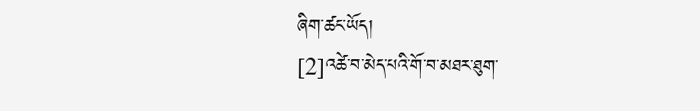ཞིག་ཚང་ཡོད།
[2]འཚེ་བ་མེད་པའི་གོ་བ་མཐར་ཐུག་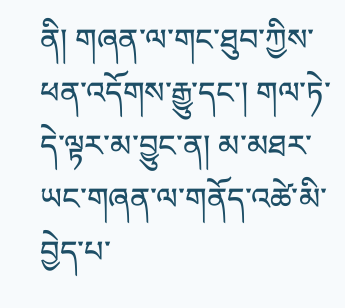ནི། གཞན་ལ་གང་ཐུབ་ཀྱིས་ཕན་འདོགས་རྒྱུ་དང་། གལ་ཏེ་དེ་ལྟར་མ་བྱུང་ན། མ་མཐར་ཡང་གཞན་ལ་གནོད་འཚེ་མི་བྱེད་པ་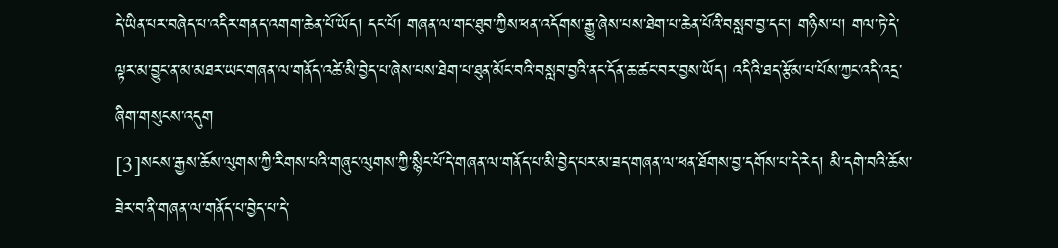དེ་ཡིན་པར་བཞེད་པ་འདིར་གནད་འགག་ཆེན་པོ་ཡོད། དང་པོ། གཞན་ལ་གང་ཐུབ་ཀྱིས་ཕན་འདོགས་རྒྱུ་ཞེས་པས་ཐེག་པ་ཆེན་པོའི་བསླབ་བྱ་དང་། གཉིས་པ། གལ་ཏེ་དེ་ལྟར་མ་བྱུང་ན་མ་མཐར་ཡང་གཞན་ལ་གནོད་འཚེ་མི་བྱེད་པ་ཞེས་པས་ཐེག་པ་ཐུན་མོང་བའི་བསླབ་བྱའི་ནང་དོན་ཆ་ཚང་བར་བྱས་ཡོད། འདིའི་ཐད་རྩོམ་པ་པོས་ཀྱང་འདི་འདྲ་ཞིག་གསུངས་འདུག
[3]སངས་རྒྱས་ཆོས་ལུགས་ཀྱི་རིགས་པའི་གཞུང་ལུགས་ཀྱི་སྙིང་པོ་དེ་གཞན་ལ་གནོད་པ་མི་བྱེད་པར་མ་ཟད་གཞན་ལ་ཕན་ཐོགས་བྱ་དགོས་པ་དེ་རེད། མི་དགེ་བའི་ཆོས་ཟེར་བ་ནི་གཞན་ལ་གནོད་པ་བྱེད་པ་དེ་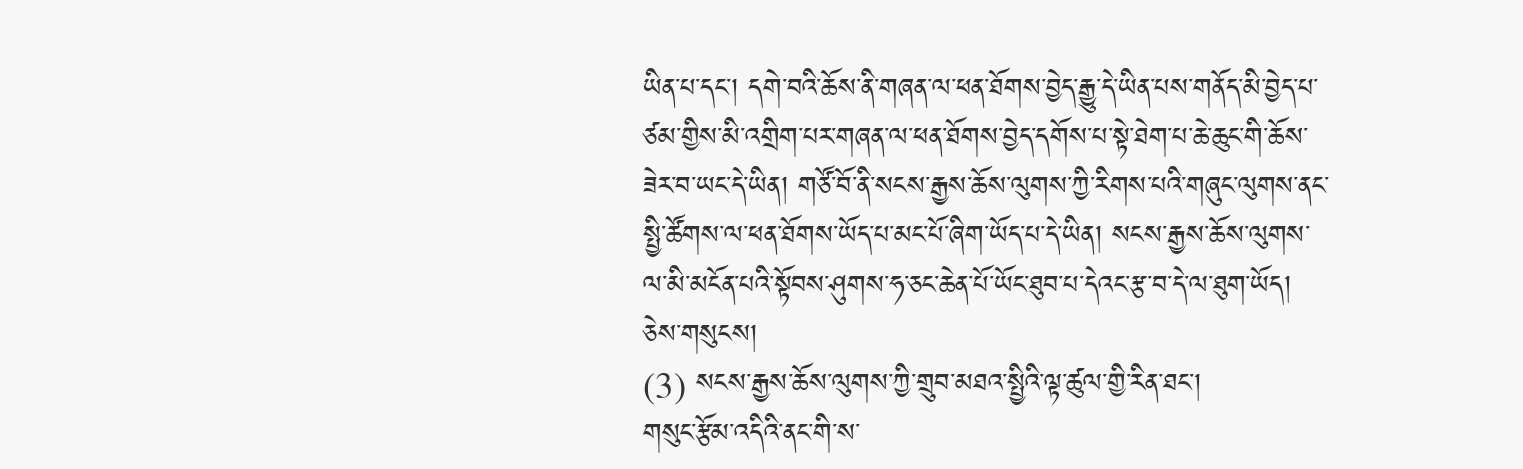ཡིན་པ་དང་། དགེ་བའི་ཆོས་ནི་གཞན་ལ་ཕན་ཐོགས་བྱེད་རྒྱུ་དེ་ཡིན་པས་གནོད་མི་བྱེད་པ་ཙམ་གྱིས་མི་འགྲིག་པར་གཞན་ལ་ཕན་ཐོགས་བྱེད་དགོས་པ་སྟེ་ཐེག་པ་ཆེ་ཆུང་གི་ཆོས་ཟེར་བ་ཡང་དེ་ཡིན། གཙོ་བོ་ནི་སངས་རྒྱས་ཆོས་ལུགས་ཀྱི་རིགས་པའི་གཞུང་ལུགས་ནང་སྤྱི་ཚོགས་ལ་ཕན་ཐོགས་ཡོད་པ་མང་པོ་ཞིག་ཡོད་པ་དེ་ཡིན། སངས་རྒྱས་ཆོས་ལུགས་ལ་མི་མངོན་པའི་སྟོབས་ཤུགས་ཧ་ཅང་ཆེན་པོ་ཡོང་ཐུབ་པ་དེའང་རྩ་བ་དེ་ལ་ཐུག་ཡོད། ཅེས་གསུངས།
(3) སངས་རྒྱས་ཆོས་ལུགས་ཀྱི་གྲུབ་མཐའ་སྤྱིའི་ལྟ་ཚུལ་གྱི་རིན་ཐང་།
གསུང་རྩོམ་འདིའི་ནང་གི་ས་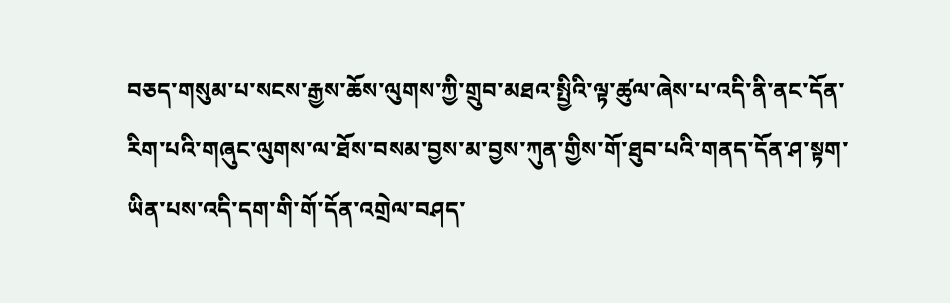བཅད་གསུམ་པ་སངས་རྒྱས་ཆོས་ལུགས་ཀྱི་གྲུབ་མཐའ་སྤྱིའི་ལྟ་ཚུལ་ཞེས་པ་འདི་ནི་ནང་དོན་རིག་པའི་གཞུང་ལུགས་ལ་ཐོས་བསམ་བྱས་མ་བྱས་ཀུན་གྱིས་གོ་ཐུབ་པའི་གནད་དོན་ཤ་སྟག་ཡིན་པས་འདི་དག་གི་གོ་དོན་འགྲེལ་བཤད་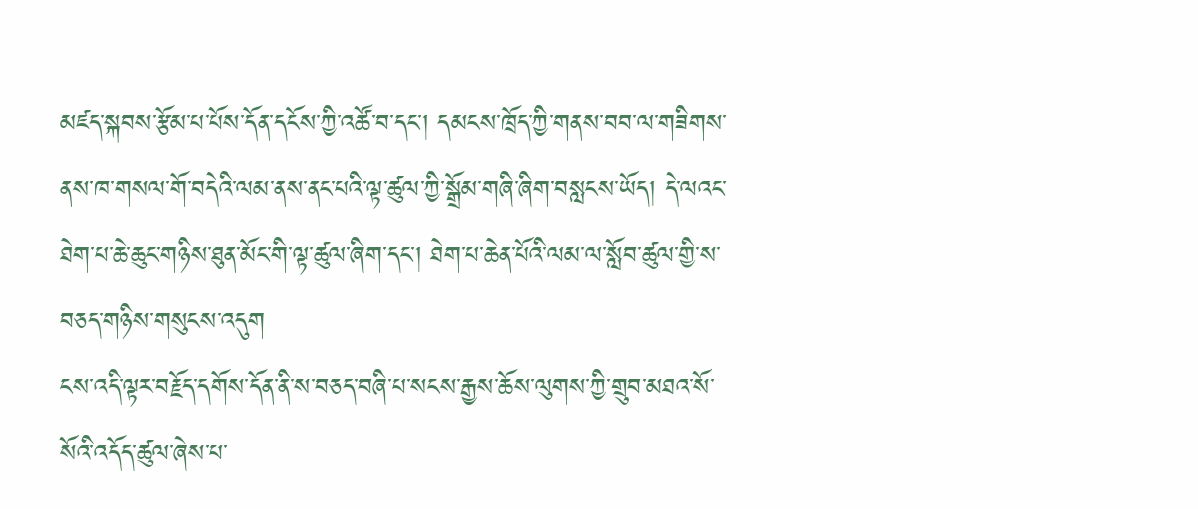མཛད་སྐབས་རྩོམ་པ་པོས་དོན་དངོས་ཀྱི་འཚོ་བ་དང་། དམངས་ཁྲོད་ཀྱི་གནས་བབ་ལ་གཟིགས་ནས་ཁ་གསལ་གོ་བདེའི་ལམ་ནས་ནང་པའི་ལྟ་ཚུལ་ཀྱི་སྒྲོམ་གཞི་ཞིག་བསླངས་ཡོད། དེ་ལའང་ཐེག་པ་ཆེ་ཆུང་གཉིས་ཐུན་མོང་གི་ལྟ་ཚུལ་ཞིག་དང་། ཐེག་པ་ཆེན་པོའི་ལམ་ལ་སློབ་ཚུལ་གྱི་ས་བཅད་གཉིས་གསུངས་འདུག
ངས་འདི་ལྟར་བརྗོད་དགོས་དོན་ནི་ས་བཅད་བཞི་པ་སངས་རྒྱས་ཆོས་ལུགས་ཀྱི་གྲུབ་མཐའ་སོ་སོའི་འདོད་ཚུལ་ཞེས་པ་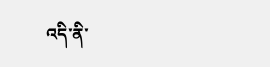འདི་ནི་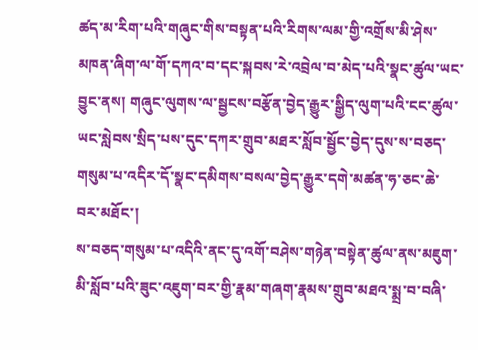ཚད་མ་རིག་པའི་གཞུང་གིས་བསྟན་པའི་རིགས་ལམ་གྱི་འགྲོས་མི་ཤེས་མཁན་ཞིག་ལ་གོ་དཀའ་བ་དང་སྐབས་རེ་འབྲེལ་བ་མེད་པའི་སྣང་ཚུལ་ཡང་བྱུང་ནས། གཞུང་ལུགས་ལ་སྦྱངས་བརྩོན་བྱེད་རྒྱུར་སྒྱིད་ལུག་པའི་ངང་ཚུལ་ཡང་སླེབས་སྲིད་པས་དུང་དཀར་གྲུབ་མཐར་སློབ་སྦྱོང་བྱེད་དུས་ས་བཅད་གསུམ་པ་འདིར་དོ་སྣང་དམིགས་བསལ་བྱེད་རྒྱུར་དགེ་མཚན་ཧ་ཅང་ཆེ་བར་མཐོང་།
ས་བཅད་གསུམ་པ་འདིའི་ནང་དུ་འགོ་བཤེས་གཉེན་བསྟེན་ཚུལ་ནས་མཇུག་མི་སློབ་པའི་ཟུང་འཇུག་བར་གྱི་རྣམ་གཞག་རྣམས་གྲུབ་མཐའ་སྨྲ་བ་བཞི་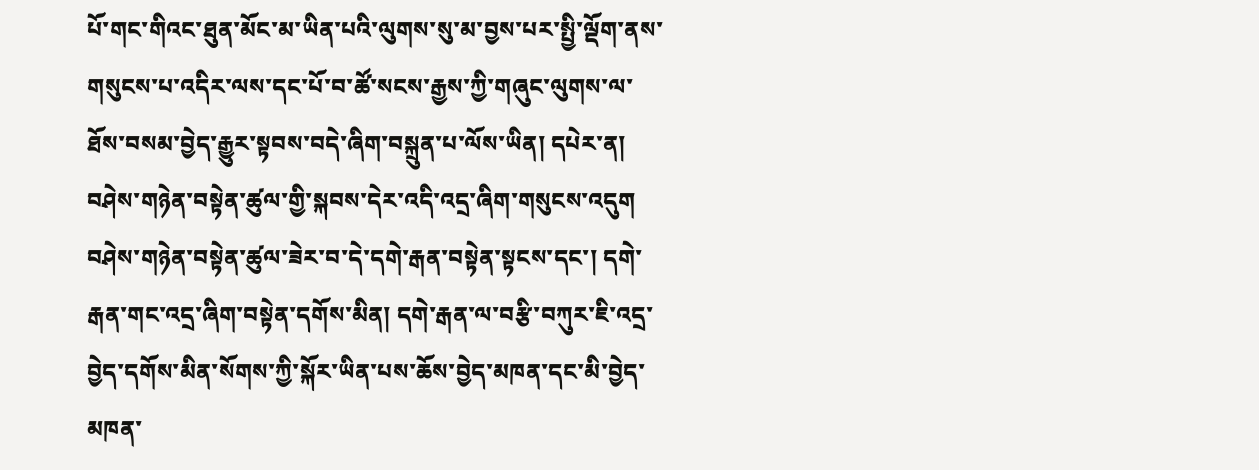པོ་གང་གིའང་ཐུན་མོང་མ་ཡིན་པའི་ལུགས་སུ་མ་བྱས་པར་སྤྱི་ལྡོག་ནས་གསུངས་པ་འདིར་ལས་དང་པོ་བ་ཚོ་སངས་རྒྱས་ཀྱི་གཞུང་ལུགས་ལ་ཐོས་བསམ་བྱེད་རྒྱུར་སྟབས་བདེ་ཞིག་བསྐྲུན་པ་ལོས་ཡིན། དཔེར་ན། བཤེས་གཉེན་བསྟེན་ཚུལ་གྱི་སྐབས་དེར་འདི་འདྲ་ཞིག་གསུངས་འདུག བཤེས་གཉེན་བསྟེན་ཚུལ་ཟེར་བ་དེ་དགེ་རྒན་བསྟེན་སྟངས་དང་། དགེ་རྒན་གང་འདྲ་ཞིག་བསྟེན་དགོས་མིན། དགེ་རྒན་ལ་བརྩི་བཀུར་ཇི་འདྲ་བྱེད་དགོས་མིན་སོགས་ཀྱི་སྐོར་ཡིན་པས་ཆོས་བྱེད་མཁན་དང་མི་བྱེད་མཁན་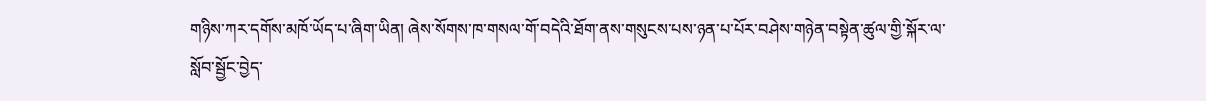གཉིས་ཀར་དགོས་མཁོ་ཡོད་པ་ཞིག་ཡིན། ཞེས་སོགས་ཁ་གསལ་གོ་བདེའི་ཐོག་ནས་གསུངས་པས་ཉན་པ་པོར་བཤེས་གཉེན་བསྟེན་ཚུལ་གྱི་སྐོར་ལ་སློབ་སྦྱོང་བྱེད་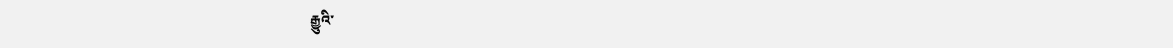རྒྱུའི་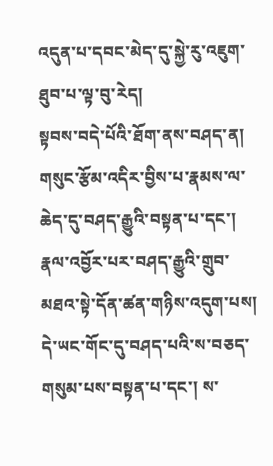འདུན་པ་དབང་མེད་དུ་སྐྱེ་རུ་འཇུག་ཐུབ་པ་ལྟ་བུ་རེད།
སྟབས་བདེ་པོའི་ཐོག་ནས་བཤད་ན། གསུང་རྩོམ་འདིར་བྱིས་པ་རྣམས་ལ་ཆེད་དུ་བཤད་རྒྱུའི་བསྟན་པ་དང་། རྣལ་འབྱོར་པར་བཤད་རྒྱུའི་གྲུབ་མཐའ་སྟེ་དོན་ཚན་གཉིས་འདུག་པས། དེ་ཡང་གོང་དུ་བཤད་པའི་ས་བཅད་གསུམ་པས་བསྟན་པ་དང་། ས་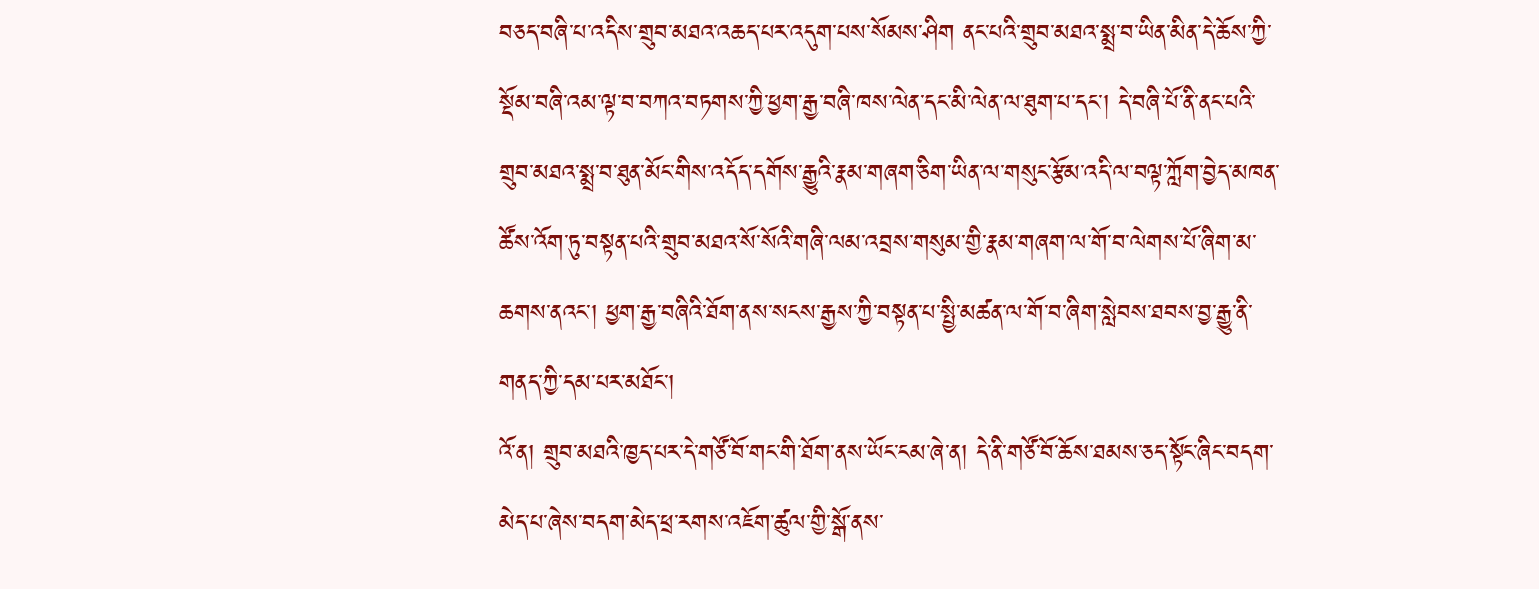བཅད་བཞི་པ་འདིས་གྲུབ་མཐའ་འཆད་པར་འདུག་པས་སོམས་ཤིག ནང་པའི་གྲུབ་མཐའ་སྨྲ་བ་ཡིན་མིན་དེ་ཆོས་ཀྱི་སྡོམ་བཞི་འམ་ལྟ་བ་བཀའ་བཏགས་ཀྱི་ཕྱག་རྒྱ་བཞི་ཁས་ལེན་དང་མི་ལེན་ལ་ཐུག་པ་དང་། དེ་བཞི་པོ་ནི་ནང་པའི་གྲུབ་མཐའ་སྨྲ་བ་ཐུན་མོང་གིས་འདོད་དགོས་རྒྱུའི་རྣམ་གཞག་ཅིག་ཡིན་ལ་གསུང་རྩོམ་འདི་ལ་བལྟ་ཀློག་བྱེད་མཁན་ཚོས་འོག་ཏུ་བསྟན་པའི་གྲུབ་མཐའ་སོ་སོའི་གཞི་ལམ་འབྲས་གསུམ་གྱི་རྣམ་གཞག་ལ་གོ་བ་ལེགས་པོ་ཞིག་མ་ཆགས་ནའང་། ཕྱག་རྒྱ་བཞིའི་ཐོག་ནས་སངས་རྒྱས་ཀྱི་བསྟན་པ་སྤྱི་མཚན་ལ་གོ་བ་ཞིག་སླེབས་ཐབས་བྱ་རྒྱུ་ནི་གནད་ཀྱི་དམ་པར་མཐོང་།
འོ་ན། གྲུབ་མཐའི་ཁྱད་པར་དེ་གཙོ་བོ་གང་གི་ཐོག་ནས་ཡོང་ངམ་ཞེ་ན། དེ་ནི་གཙོ་བོ་ཆོས་ཐམས་ཅད་སྟོང་ཞིང་བདག་མེད་པ་ཞེས་བདག་མེད་ཕྲ་རགས་འཇོག་ཚུལ་གྱི་སྒོ་ནས་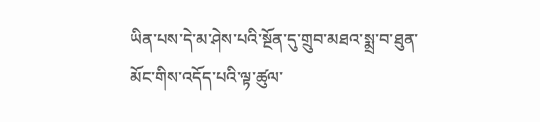ཡིན་པས་དེ་མ་ཤེས་པའི་སྔོན་དུ་གྲུབ་མཐའ་སྨྲ་བ་ཐུན་མོང་གིས་འདོད་པའི་ལྟ་ཚུལ་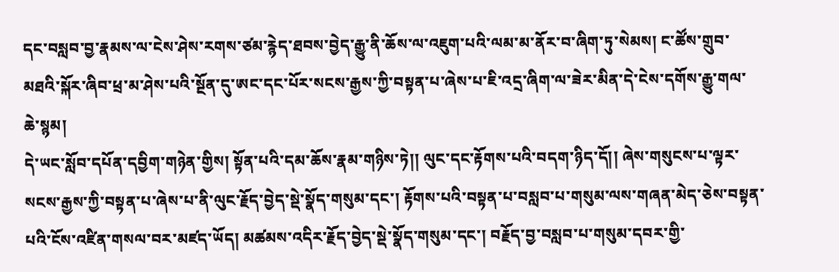དང་བསླབ་བྱ་རྣམས་ལ་ངེས་ཤེས་རགས་ཙམ་རྙེད་ཐབས་བྱེད་རྒྱུ་ནི་ཆོས་ལ་འཇུག་པའི་ལམ་མ་ནོར་བ་ཞིག་ཏུ་སེམས། ང་ཚོས་གྲུབ་མཐའི་སྐོར་ཞིབ་ཕྲ་མ་ཤེས་པའི་སྔོན་དུ་ཨང་དང་པོར་སངས་རྒྱས་ཀྱི་བསྟན་པ་ཞེས་པ་ཇི་འདྲ་ཞིག་ལ་ཟེར་མིན་དེ་ངེས་དགོས་རྒྱུ་གལ་ཆེ་སྙམ།
དེ་ཡང་སློབ་དཔོན་དབྱིག་གཉེན་གྱིས། སྟོན་པའི་དམ་ཆོས་རྣམ་གཉིས་ཏེ།། ལུང་དང་རྟོགས་པའི་བདག་ཉིད་དོ།། ཞེས་གསུངས་པ་ལྟར་སངས་རྒྱས་ཀྱི་བསྟན་པ་ཞེས་པ་ནི་ལུང་རྗོད་བྱེད་སྡེ་སྣོད་གསུམ་དང་། རྟོགས་པའི་བསྟན་པ་བསླབ་པ་གསུམ་ལས་གཞན་མེད་ཅེས་བསྟན་པའི་ངོས་འཛིན་གསལ་བར་མཛད་ཡོད། མཚམས་འདིར་རྗོད་བྱེད་སྡེ་སྣོད་གསུམ་དང་། བརྗོད་བྱ་བསླབ་པ་གསུམ་དབར་གྱི་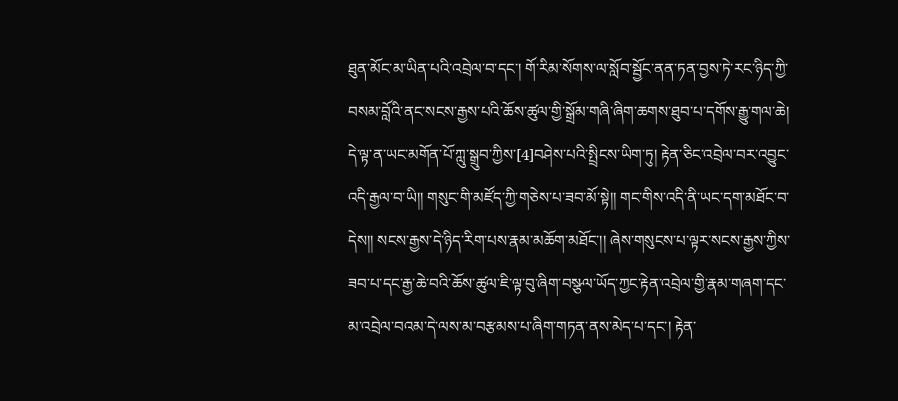ཐུན་མོང་མ་ཡིན་པའི་འབྲེལ་བ་དང་། གོ་རིམ་སོགས་ལ་སློབ་སྦྱོང་ནན་ཏན་བྱས་ཏེ་རང་ཉིད་ཀྱི་བསམ་བློའི་ནང་སངས་རྒྱས་པའི་ཆོས་ཚུལ་གྱི་སྒྲོམ་གཞི་ཞིག་ཆགས་ཐུབ་པ་དགོས་རྒྱུ་གལ་ཆེ།
དེ་ལྟ་ན་ཡང་མགོན་པོ་ཀླུ་སྒྲུབ་ཀྱིས་[4]བཤེས་པའི་སྤྲིངས་ཡིག་ཏུ། རྟེན་ཅིང་འབྲེལ་བར་འབྱུང་འདི་རྒྱལ་བ་ཡི།། གསུང་གི་མཛོད་ཀྱི་གཅེས་པ་ཟབ་མོ་སྟེ།། གང་གིས་འདི་ནི་ཡང་དག་མཐོང་བ་དེས།། སངས་རྒྱས་དེ་ཉིད་རིག་པས་རྣམ་མཆོག་མཐོང་།། ཞེས་གསུངས་པ་ལྟར་སངས་རྒྱས་ཀྱིས་ཟབ་པ་དང་རྒྱ་ཆེ་བའི་ཆོས་ཚུལ་ཇི་ལྟ་བུ་ཞིག་བསྩལ་ཡོད་ཀྱང་རྟེན་འབྲེལ་གྱི་རྣམ་གཞག་དང་མ་འབྲེལ་བའམ་དེ་ལས་མ་བརྩམས་པ་ཞིག་གཏན་ནས་མེད་པ་དང་། རྟེན་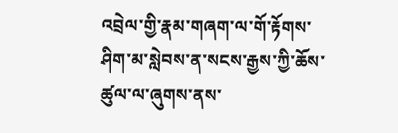འབྲེལ་གྱི་རྣམ་གཞག་ལ་གོ་རྟོགས་ཤིག་མ་སླེབས་ན་སངས་རྒྱས་ཀྱི་ཆོས་ཚུལ་ལ་ཞུགས་ནས་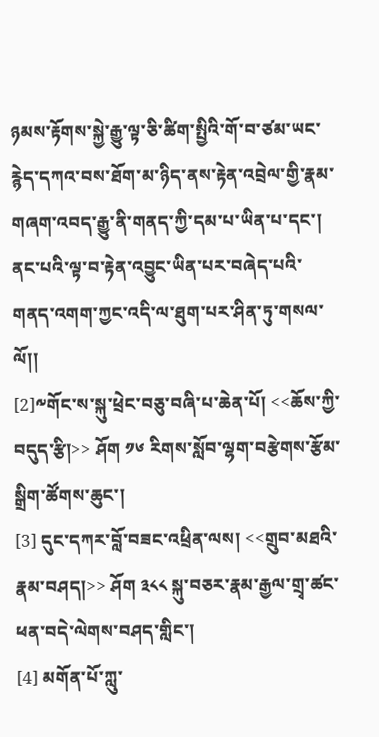ཉམས་རྟོགས་སྐྱེ་རྒྱུ་ལྟ་ཅི་ཚིག་སྤྱིའི་གོ་བ་ཙམ་ཡང་རྙེད་དཀའ་བས་ཐོག་མ་ཉིད་ནས་རྟེན་འབྲེལ་གྱི་རྣམ་གཞག་འབད་རྒྱུ་ནི་གནད་ཀྱི་དམ་པ་ཡིན་པ་དང་། ནང་པའི་ལྟ་བ་རྟེན་འབྱུང་ཡིན་པར་བཞེད་པའི་གནད་འགག་ཀྱང་འདི་ལ་ཐུག་པར་ཤིན་ཏུ་གསལ་ལོ།།
[2]༸གོང་ས་སྐུ་ཕྲེང་བཅུ་བཞི་པ་ཆེན་པོ། <<ཆོས་ཀྱི་བདུད་རྩི།>> ཤོག ༡༦ རིགས་སློབ་ལྷག་བརྩེགས་རྩོམ་སྒྲིག་ཚོགས་ཆུང་།
[3] དུང་དཀར་བློ་བཟང་འཕྲིན་ལས། <<གྲུབ་མཐའི་རྣམ་བཤད།>> ཤོག ༣༨༨ སྐུ་བཅར་རྣམ་རྒྱལ་གྲྭ་ཚང་ཕན་བདེ་ལེགས་བཤད་གླིང་།
[4] མགོན་པོ་ཀླུ་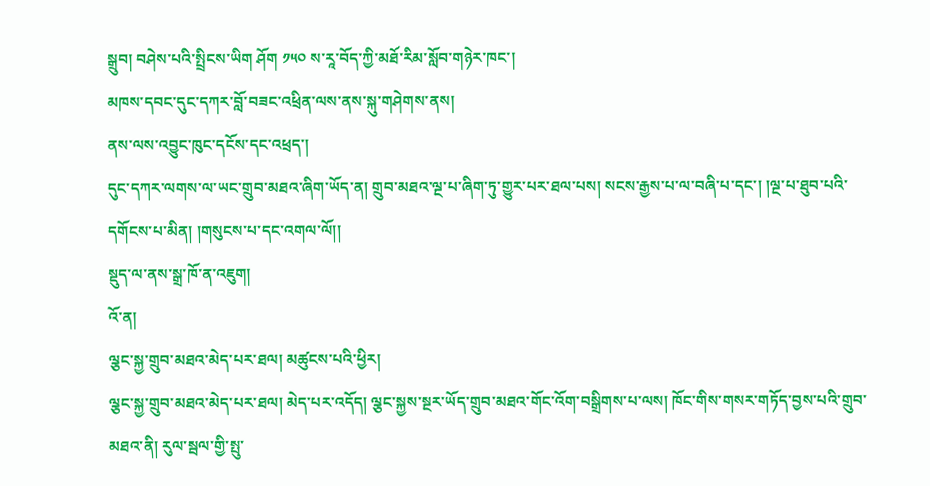སྒྲུབ། བཤེས་པའི་སྤྲིངས་ཡིག ཤོག ༡༥༠ ས་རཱ་བོད་ཀྱི་མཐོ་རིམ་སློབ་གཉེར་ཁང་།
མཁས་དབང་དུང་དཀར་བློ་བཟང་འཕྲིན་ལས་ནས་སྐུ་གཤེགས་ནས།
ནས་ལས་འབྱུང་ཁུང་དངོས་དང་འཕྲད་།
དུང་དཀར་ལགས་ལ་ཡང་གྲུབ་མཐའ་ཞིག་ཡོད་ན། གྲུབ་མཐའ་ལྔ་པ་ཞིག་ཏུ་གྱུར་པར་ཐལ་པས། སངས་རྒྱས་པ་ལ་བཞི་པ་དང་། །ལྔ་པ་ཐུབ་པའི་དགོངས་པ་མིན། །གསུངས་པ་དང་འགལ་ལོ།།
སྡུད་ལ་ནས་སྒྲ་ཁོ་ན་འཇུག།
འོ་ན།
ལྕང་སྐྱ་གྲུབ་མཐའ་མེད་པར་ཐལ། མཚུངས་པའི་ཕྱིར།
ལྕང་སྐྱ་གྲུབ་མཐའ་མེད་པར་ཐལ། མེད་པར་འདོད། ལྕང་སྐྱས་སྔར་ཡོད་གྲུབ་མཐའ་གོང་འོག་བསྒྲིགས་པ་ལས། ཁོང་གིས་གསར་གཏོད་བྱས་པའི་གྲུབ་མཐའ་ནི། རུལ་སྦལ་གྱི་སྤུ་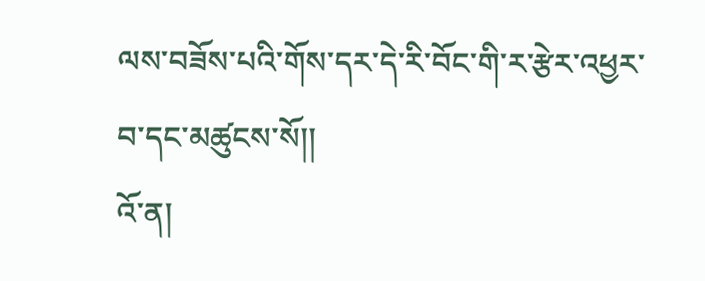ལས་བཟོས་པའི་གོས་དར་དེ་རི་བོང་གི་ར་རྩེར་འཕྱར་བ་དང་མཚུངས་སོ།།
འོ་ན།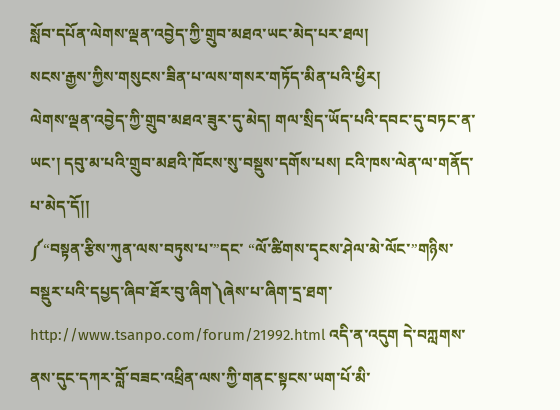སློབ་དཔོན་ལེགས་ལྡན་འབྱེད་ཀྱི་གྲུབ་མཐའ་ཡང་མེད་པར་ཐལ།
སངས་རྒྱས་ཀྱིས་གསུངས་ཟིན་པ་ལས་གསར་གཏོད་མིན་པའི་ཕྱིར།
ལེགས་ལྡན་འབྱེད་ཀྱི་གྲུབ་མཐའ་ཟུར་དུ་མེད། གལ་སྲིད་ཡོད་པའི་དབང་དུ་བཏང་ན་ཡང་། དབུ་མ་པའི་གྲུབ་མཐའི་ཁོངས་སུ་བསྡུས་དགོས་པས། ངའི་ཁས་ལེན་ལ་གནོད་པ་མེད་དོ།།
༼“བསྟན་རྩིས་ཀུན་ལས་བཏུས་པ་”དང་ “ལོ་ཚིགས་དྭངས་ཤེལ་མེ་ལོང་”གཉིས་བསྡུར་པའི་དཔྱད་ཞིབ་ཐོར་བུ་ཞིག༽ཞེས་པ་ཞིག་དྲ་ཐག་ http://www.tsanpo.com/forum/21992.html འདི་ན་འདུག དེ་བཀླགས་ནས་དུང་དཀར་བློ་བཟང་འཕྲིན་ལས་ཀྱི་གནང་སྟངས་ཡག་པོ་མི་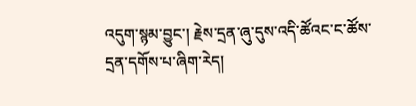འདུག་སྙམ་བྱུང་། རྗེས་དྲན་ཞུ་དུས་འདི་ཚོའང་ང་ཚོས་དྲན་དགོས་པ་ཞིག་རེད།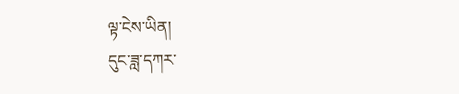ལྟ་ངེས་ཡིན།
དུང་ཟླ་དཀར་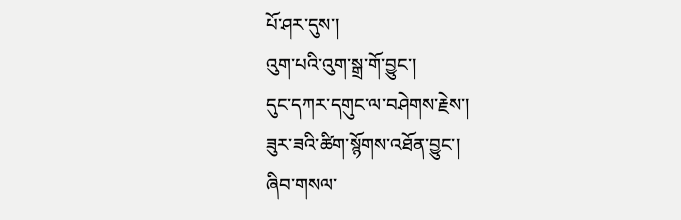པོ་ཤར་དུས་།
འུག་པའི་འུག་སྒྲ་གོ་བྱུང་།
དུང་དཀར་དགུང་ལ་བཤེགས་རྗེས་།
ཟུར་ཟའི་ཚིག་སྙོགས་འཐོན་བྱུང་།
ཞིབ་གསལ་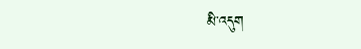མི་འདུག